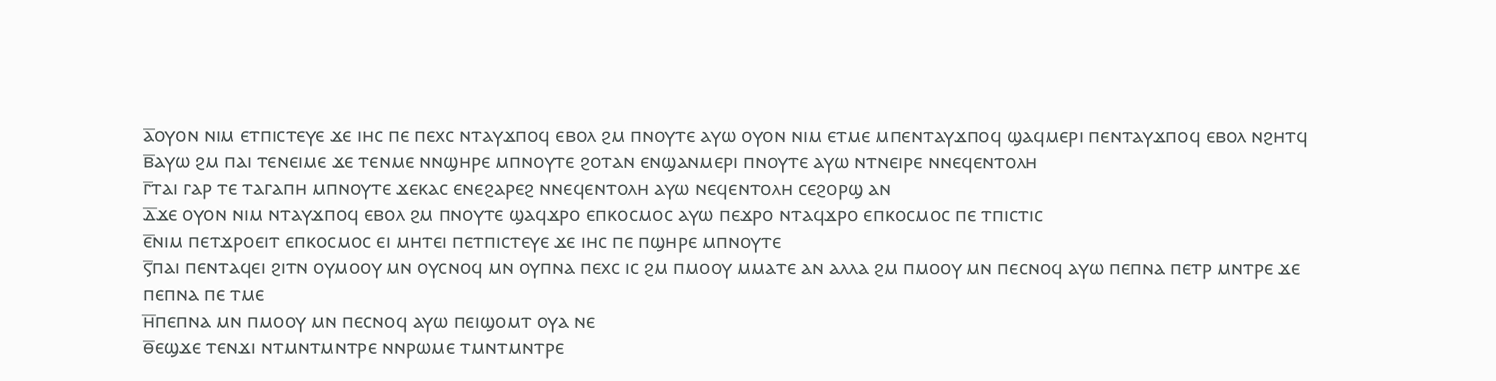ⲁ̅ⲟⲩⲟⲛ ⲛⲓⲙ ⲉⲧⲡⲓⲥⲧⲉⲩⲉ ϫⲉ ⲓⲏⲥ ⲡⲉ ⲡⲉⲭⲥ ⲛⲧⲁⲩϫⲡⲟϥ ⲉⲃⲟⲗ ϩⲙ ⲡⲛⲟⲩⲧⲉ ⲁⲩⲱ ⲟⲩⲟⲛ ⲛⲓⲙ ⲉⲧⲙⲉ ⲙⲡⲉⲛⲧⲁⲩϫⲡⲟϥ ϣⲁϥⲙⲉⲣⲓ ⲡⲉⲛⲧⲁⲩϫⲡⲟϥ ⲉⲃⲟⲗ ⲛϩⲏⲧϥ
ⲃ̅ⲁⲩⲱ ϩⲙ ⲡⲁⲓ ⲧⲉⲛⲉⲓⲙⲉ ϫⲉ ⲧⲉⲛⲙⲉ ⲛⲛϣⲏⲣⲉ ⲙⲡⲛⲟⲩⲧⲉ ϩⲟⲧⲁⲛ ⲉⲛϣⲁⲛⲙⲉⲣⲓ ⲡⲛⲟⲩⲧⲉ ⲁⲩⲱ ⲛⲧⲛⲉⲓⲣⲉ ⲛⲛⲉϥⲉⲛⲧⲟⲗⲏ
ⲅ̅ⲧⲁⲓ ⲅⲁⲣ ⲧⲉ ⲧⲁⲅⲁⲡⲏ ⲙⲡⲛⲟⲩⲧⲉ ϫⲉⲕⲁⲥ ⲉⲛⲉϩⲁⲣⲉϩ ⲛⲛⲉϥⲉⲛⲧⲟⲗⲏ ⲁⲩⲱ ⲛⲉϥⲉⲛⲧⲟⲗⲏ ⲥⲉϩⲟⲣϣ ⲁⲛ
ⲇ̅ϫⲉ ⲟⲩⲟⲛ ⲛⲓⲙ ⲛⲧⲁⲩϫⲡⲟϥ ⲉⲃⲟⲗ ϩⲙ ⲡⲛⲟⲩⲧⲉ ϣⲁϥϫⲣⲟ ⲉⲡⲕⲟⲥⲙⲟⲥ ⲁⲩⲱ ⲡⲉϫⲣⲟ ⲛⲧⲁϥϫⲣⲟ ⲉⲡⲕⲟⲥⲙⲟⲥ ⲡⲉ ⲧⲡⲓⲥⲧⲓⲥ
ⲉ̅ⲛⲓⲙ ⲡⲉⲧϫⲣⲟⲉⲓⲧ ⲉⲡⲕⲟⲥⲙⲟⲥ ⲉⲓ ⲙⲏⲧⲉⲓ ⲡⲉⲧⲡⲓⲥⲧⲉⲩⲉ ϫⲉ ⲓⲏⲥ ⲡⲉ ⲡϣⲏⲣⲉ ⲙⲡⲛⲟⲩⲧⲉ
ⲋ̅ⲡⲁⲓ ⲡⲉⲛⲧⲁϥⲉⲓ ϩⲓⲧⲛ ⲟⲩⲙⲟⲟⲩ ⲙⲛ ⲟⲩⲥⲛⲟϥ ⲙⲛ ⲟⲩⲡⲛⲁ ⲡⲉⲭⲥ ⲓⲥ ϩⲙ ⲡⲙⲟⲟⲩ ⲙⲙⲁⲧⲉ ⲁⲛ ⲁⲗⲗⲁ ϩⲙ ⲡⲙⲟⲟⲩ ⲙⲛ ⲡⲉⲥⲛⲟϥ ⲁⲩⲱ ⲡⲉⲡⲛⲁ ⲡⲉⲧⲣ ⲙⲛⲧⲣⲉ ϫⲉ ⲡⲉⲡⲛⲁ ⲡⲉ ⲧⲙⲉ
ⲏ̅ⲡⲉⲡⲛⲁ ⲙⲛ ⲡⲙⲟⲟⲩ ⲙⲛ ⲡⲉⲥⲛⲟϥ ⲁⲩⲱ ⲡⲉⲓϣⲟⲙⲧ ⲟⲩⲁ ⲛⲉ
ⲑ̅ⲉϣϫⲉ ⲧⲉⲛϫⲓ ⲛⲧⲙⲛⲧⲙⲛⲧⲣⲉ ⲛⲛⲣⲱⲙⲉ ⲧⲙⲛⲧⲙⲛⲧⲣⲉ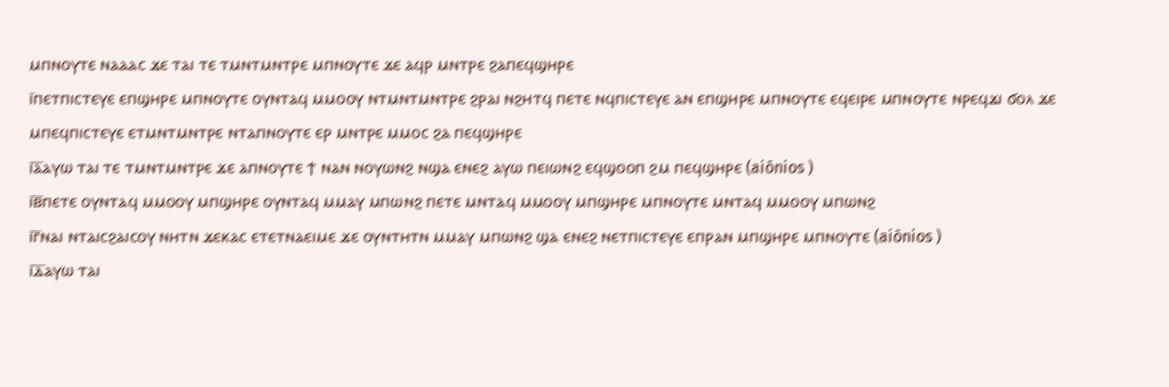ⲙⲡⲛⲟⲩⲧⲉ ⲛⲁⲁⲁⲥ ϫⲉ ⲧⲁⲓ ⲧⲉ ⲧⲙⲛⲧⲙⲛⲧⲣⲉ ⲙⲡⲛⲟⲩⲧⲉ ϫⲉ ⲁϥⲣ ⲙⲛⲧⲣⲉ ϩⲁⲡⲉϥϣⲏⲣⲉ
ⲓ̅ⲡⲉⲧⲡⲓⲥⲧⲉⲩⲉ ⲉⲡϣⲏⲣⲉ ⲙⲡⲛⲟⲩⲧⲉ ⲟⲩⲛⲧⲁϥ ⲙⲙⲟⲟⲩ ⲛⲧⲙⲛⲧⲙⲛⲧⲣⲉ ϩⲣⲁⲓ ⲛϩⲏⲧϥ ⲡⲉⲧⲉ ⲛϥⲡⲓⲥⲧⲉⲩⲉ ⲁⲛ ⲉⲡϣⲏⲣⲉ ⲙⲡⲛⲟⲩⲧⲉ ⲉϥⲉⲓⲣⲉ ⲙⲡⲛⲟⲩⲧⲉ ⲛⲣⲉϥϫⲓ ϭⲟⲗ ϫⲉ ⲙⲡⲉϥⲡⲓⲥⲧⲉⲩⲉ ⲉⲧⲙⲛⲧⲙⲛⲧⲣⲉ ⲛⲧⲁⲡⲛⲟⲩⲧⲉ ⲉⲣ ⲙⲛⲧⲣⲉ ⲙⲙⲟⲥ ϩⲁ ⲡⲉϥϣⲏⲣⲉ
ⲓ̅ⲁ̅ⲁⲩⲱ ⲧⲁⲓ ⲧⲉ ⲧⲙⲛⲧⲙⲛⲧⲣⲉ ϫⲉ ⲁⲡⲛⲟⲩⲧⲉ ϯ ⲛⲁⲛ ⲛⲟⲩⲱⲛϩ ⲛϣⲁ ⲉⲛⲉϩ ⲁⲩⲱ ⲡⲉⲓⲱⲛϩ ⲉϥϣⲟⲟⲡ ϩⲙ ⲡⲉϥϣⲏⲣⲉ (aiōnios )
ⲓ̅ⲃ̅ⲡⲉⲧⲉ ⲟⲩⲛⲧⲁϥ ⲙⲙⲟⲟⲩ ⲙⲡϣⲏⲣⲉ ⲟⲩⲛⲧⲁϥ ⲙⲙⲁⲩ ⲙⲡⲱⲛϩ ⲡⲉⲧⲉ ⲙⲛⲧⲁϥ ⲙⲙⲟⲟⲩ ⲙⲡϣⲏⲣⲉ ⲙⲡⲛⲟⲩⲧⲉ ⲙⲛⲧⲁϥ ⲙⲙⲟⲟⲩ ⲙⲡⲱⲛϩ
ⲓ̅ⲅ̅ⲛⲁⲓ ⲛⲧⲁⲓⲥϩⲁⲓⲥⲟⲩ ⲛⲏⲧⲛ ϫⲉⲕⲁⲥ ⲉⲧⲉⲧⲛⲁⲉⲓⲙⲉ ϫⲉ ⲟⲩⲛⲧⲏⲧⲛ ⲙⲙⲁⲩ ⲙⲡⲱⲛϩ ϣⲁ ⲉⲛⲉϩ ⲛⲉⲧⲡⲓⲥⲧⲉⲩⲉ ⲉⲡⲣⲁⲛ ⲙⲡϣⲏⲣⲉ ⲙⲡⲛⲟⲩⲧⲉ (aiōnios )
ⲓ̅ⲇ̅ⲁⲩⲱ ⲧⲁⲓ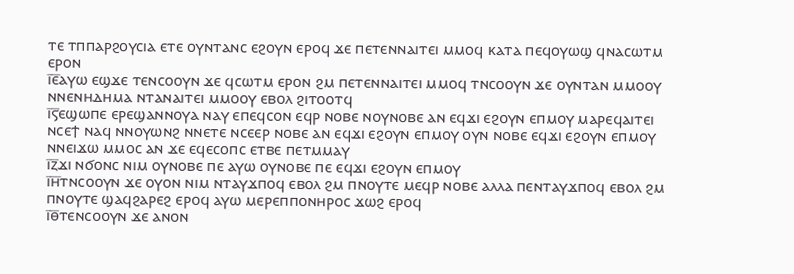ⲧⲉ ⲧⲡⲡⲁⲣϩⲟⲩⲥⲓⲁ ⲉⲧⲉ ⲟⲩⲛⲧⲁⲛⲥ ⲉϩⲟⲩⲛ ⲉⲣⲟϥ ϫⲉ ⲡⲉⲧⲉⲛⲛⲁⲓⲧⲉⲓ ⲙⲙⲟϥ ⲕⲁⲧⲁ ⲡⲉϥⲟⲩⲱϣ ϥⲛⲁⲥⲱⲧⲙ ⲉⲣⲟⲛ
ⲓ̅ⲉ̅ⲁⲩⲱ ⲉϣϫⲉ ⲧⲉⲛⲥⲟⲟⲩⲛ ϫⲉ ϥⲥⲱⲧⲙ ⲉⲣⲟⲛ ϩⲙ ⲡⲉⲧⲉⲛⲛⲁⲓⲧⲉⲓ ⲙⲙⲟϥ ⲧⲛⲥⲟⲟⲩⲛ ϫⲉ ⲟⲩⲛⲧⲁⲛ ⲙⲙⲟⲟⲩ ⲛⲛⲉⲛⲏⲇⲏⲙⲁ ⲛⲧⲁⲛⲁⲓⲧⲉⲓ ⲙⲙⲟⲟⲩ ⲉⲃⲟⲗ ϩⲓⲧⲟⲟⲧϥ
ⲓ̅ⲋ̅ⲉϣⲱⲡⲉ ⲉⲣⲉϣⲁⲛⲛⲟⲩⲁ ⲛⲁⲩ ⲉⲡⲉϥⲥⲟⲛ ⲉϥⲣ ⲛⲟⲃⲉ ⲛⲟⲩⲛⲟⲃⲉ ⲁⲛ ⲉϥϫⲓ ⲉϩⲟⲩⲛ ⲉⲡⲙⲟⲩ ⲙⲁⲣⲉϥⲁⲓⲧⲉⲓ ⲛⲥⲉϯ ⲛⲁϥ ⲛⲛⲟⲩⲱⲛϩ ⲛⲛⲉⲧⲉ ⲛⲥⲉⲉⲣ ⲛⲟⲃⲉ ⲁⲛ ⲉϥϫⲓ ⲉϩⲟⲩⲛ ⲉⲡⲙⲟⲩ ⲟⲩⲛ ⲛⲟⲃⲉ ⲉϥϫⲓ ⲉϩⲟⲩⲛ ⲉⲡⲙⲟⲩ ⲛⲛⲉⲓϫⲱ ⲙⲙⲟⲥ ⲁⲛ ϫⲉ ⲉϥⲉⲥⲟⲡⲥ ⲉⲧⲃⲉ ⲡⲉⲧⲙⲙⲁⲩ
ⲓ̅ⲍ̅ϫⲓ ⲛϭⲟⲛⲥ ⲛⲓⲙ ⲟⲩⲛⲟⲃⲉ ⲡⲉ ⲁⲩⲱ ⲟⲩⲛⲟⲃⲉ ⲡⲉ ⲉϥϫⲓ ⲉϩⲟⲩⲛ ⲉⲡⲙⲟⲩ
ⲓ̅ⲏ̅ⲧⲛⲥⲟⲟⲩⲛ ϫⲉ ⲟⲩⲟⲛ ⲛⲓⲙ ⲛⲧⲁⲩϫⲡⲟϥ ⲉⲃⲟⲗ ϩⲙ ⲡⲛⲟⲩⲧⲉ ⲙⲉϥⲣ ⲛⲟⲃⲉ ⲁⲗⲗⲁ ⲡⲉⲛⲧⲁⲩϫⲡⲟϥ ⲉⲃⲟⲗ ϩⲙ ⲡⲛⲟⲩⲧⲉ ϣⲁϥϩⲁⲣⲉϩ ⲉⲣⲟϥ ⲁⲩⲱ ⲙⲉⲣⲉⲡⲡⲟⲛⲏⲣⲟⲥ ϫⲱϩ ⲉⲣⲟϥ
ⲓ̅ⲑ̅ⲧⲉⲛⲥⲟⲟⲩⲛ ϫⲉ ⲁⲛⲟⲛ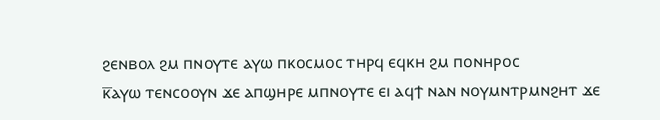ϩⲉⲛⲃⲟⲗ ϩⲙ ⲡⲛⲟⲩⲧⲉ ⲁⲩⲱ ⲡⲕⲟⲥⲙⲟⲥ ⲧⲏⲣϥ ⲉϥⲕⲏ ϩⲙ ⲡⲟⲛⲏⲣⲟⲥ
ⲕ̅ⲁⲩⲱ ⲧⲉⲛⲥⲟⲟⲩⲛ ϫⲉ ⲁⲡϣⲏⲣⲉ ⲙⲡⲛⲟⲩⲧⲉ ⲉⲓ ⲁϥϯ ⲛⲁⲛ ⲛⲟⲩⲙⲛⲧⲣⲙⲛϩⲏⲧ ϫⲉ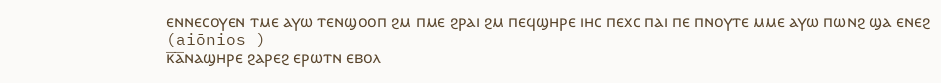ⲉⲛⲛⲉⲥⲟⲩⲉⲛ ⲧⲙⲉ ⲁⲩⲱ ⲧⲉⲛϣⲟⲟⲡ ϩⲙ ⲡⲙⲉ ϩⲣⲁⲓ ϩⲙ ⲡⲉϥϣⲏⲣⲉ ⲓⲏⲥ ⲡⲉⲭⲥ ⲡⲁⲓ ⲡⲉ ⲡⲛⲟⲩⲧⲉ ⲙⲙⲉ ⲁⲩⲱ ⲡⲱⲛϩ ϣⲁ ⲉⲛⲉϩ (aiōnios )
ⲕ̅ⲁ̅ⲛⲁϣⲏⲣⲉ ϩⲁⲣⲉϩ ⲉⲣⲱⲧⲛ ⲉⲃⲟⲗ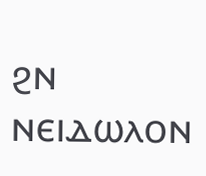ϩⲛ ⲛⲉⲓⲇⲱⲗⲟⲛ